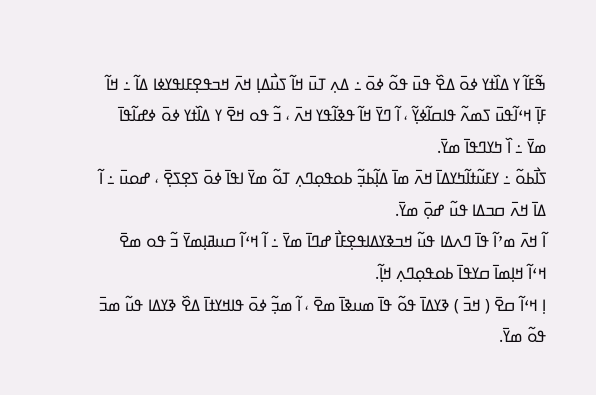ߒ߬ߓߊ߬ ߌ ߡߊ߰ߙߌ ߦߋ߫ ߡߐ߰ ߟߎ߫ ߟߋ߬ ߦߋ߫ ߸ ߡߍ߲ ߠߎ߫ ߞߊ߬ ߖߎ߯ߡߊ߲ ߞߍ߫ ߞߏߟߐ߲ߓߊߟߌߦߊ ߡߊ߬ ߸ ߞߊ߬ ߓߊ߲߫ ߞߵߊ߬ߟߎ߫ ߖߘߍ߬ ߟߊߛߊ߬ߦߌ߲߬ ، ߊ߬ ߣߌ߫ ߞߊ߬ ߟߢߊ߬ߟߌ ߞߍ߫ ، ߏ߬ ߟߋ ߞߐ߫ ߌ ߡߊ߰ߙߌ ߦߋ߫ ߦߝߊ߬ߟߊ߫ ߘߌ߫ ߸ ߊ߰ ߤߌߣߟߊ߫ ߘߌ߫.
ߖߊ߯ߕߋ߬ ߸ ߌߓߎ߬ߙߊ߬ߤߌߡߊ߫ ߞߍ߫ ߘߊ߫ ߡߊ߲߬ߕߏ߲߬ ߕߋߟߋ߲ߣߍ߲ ߠߋ߬ ߘߌ߫ ߊߟߊ߫ ߦߋ߫ ߖߐ߲ߖߐ߲߫ ، ߝߋߎ߫ ߸ ߊ߬ ߡߊ߫ ߞߍ߫ ߛߏߡߊ ߟߎ߬ ߝߋ߲߫ ߘߌ߫.
ߊ߬ ߞߍ߫ ߘߴߊ߬ ߟߊ߫ ߣߍߡߊ ߟߎ߬ ߞߏߢߌߡߊߟߐ߲ߓߊ߯ ߝߣߊ߫ ߘߌ߫ ߸ ߊ߬ ߞߵߊ߬ ߛߎߥߊ߲ߘߌ߫ ߏ߬ ߟߋ ߘߐ߫ ߞߵߊ߬ ߞߊ߲ߘߊ߫ ߛߌߟߊ߫ ߕߋߟߋ߲ߣߍ߲ ߞߊ߲߬.
ߊ߲ ߞߵߊ߬ ߛߐ߫ ( ߞߏ߫ ) ߢߌߡߊ߫ ߟߋ߬ ߟߊ߫ ߘߎߢߊ߫ ߘߐ߫ ، ߊ߬ ߘߏ߲߬ ߦߋ߫ ߟߊߞߌߙߊ߫ ߡߐ߰ ߢߌߡߊ ߟߎ߬ ߘߏ߫ ߟߋ߬ ߘߌ߫.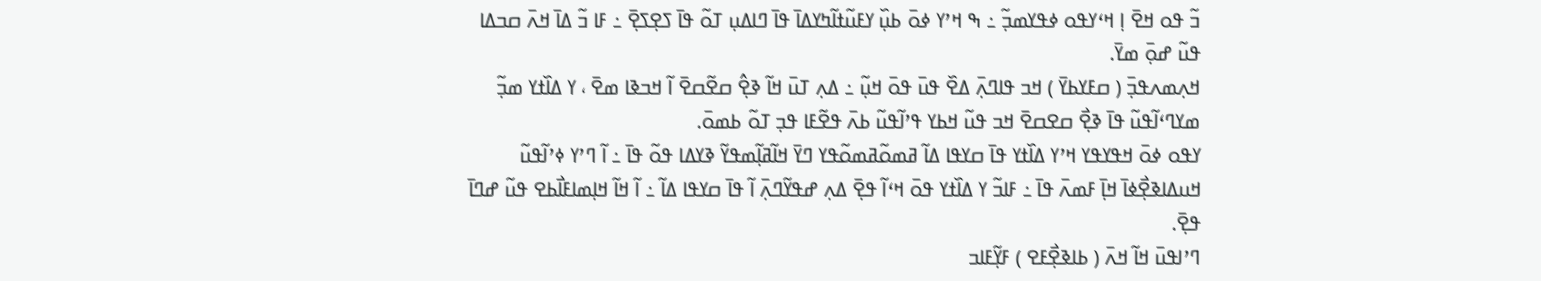ߏ߬ ߟߋ ߞߐ߫ ߊ߲ ߞߵߌߟߋ ߦߟߌߘߏ߲߬ ߸ ߒ ߞߴߌ ߦߋ߫ ߕߎ߲߰ ߌߓߎ߬ߙߊ߬ߤߌߡߊ߫ ߟߊ߫ ߣߊߡߎ߲ ߠߋ߬ ߟߊ߫ ߖߐ߲ߖߐ߲߫ ߸ ߓߊ ߏ߬ ߡߊ߫ ߞߍ߫ ߛߏߡߊ ߟߎ߬ ߝߋ߲߫ ߘߌ߫.
ߞߍ߲ߘߍߟߏ߲߫ ( ߛߓߌߕߌ߫ ) ߞߏ ߟߊߣߍ߲߫ ߡߐ߰ ߟߎ߫ ߟߋ߫ ߞߎ߲߬ ߸ ߡߍ߲ ߠߎ߫ ߞߊ߬ ߢߐ߲߮ ߛߐ߬ߛߐ߫ ߊ߬ ߞߏߢߊ ߘߐ߫ ، ߌ ߡߊ߰ߙߌ ߘߏ߲߬ ߘߌߣߵߊ߬ߟߎ߬ ߟߊ߫ ߢߐ߲߯ ߛߐߛߐ߫ ߞߏ ߟߎ߬ ߞߕߌ ߟߴߊ߬ߟߎ߬ ߕߍ߫ ߟߐ߬ߓߊ ߟߏ߲ ߠߋ߬ ߕߘߋ߫.
ߌߟߋ ߦߋ߫ ߞߟߌߟߌ ߞߴߌ ߡߊ߰ߙߌ ߟߊ߫ ߛߌߟߊ ߡߊ߬ ߥߘߋ߬ߥߘߋ߬ߟߌ ߣߌ߫ ߞߊ߬ߥߊ߲߬ߘߟߌ߬ ߢߌߡߊ ߟߋ߬ ߟߊ߫ ߸ ߊ߬ ߣߴߌ ߦߴߊ߬ߟߎ߬ ߞߎߡߊߢߐ߲߯ߦߊ߫ ߞߊ߲߫ ߓߘߍ߫ ߟߊ߫ ߸ ߓߊߏ߬ ߌ ߡߊ߰ߙߌ ߟߋ߫ ߞߵߊ߬ ߟߐ߲߫ ߡߍ߲ ߝߟߌ߬ߣߍ߲߫ ߊ߬ ߟߊ߫ ߛߌߟߊ ߡߊ߬ ߸ ߊ߬ ߞߊ߬ ߞߊ߲ߘߊߓߊ߯ߕߐ ߟߎ߬ ߝߣߊ߫ ߟߐ߲߫.
ߣߴߊߟߎ߫ ߞߊ߬ ߞߍ߫ ( ߕߊߢߐ߲߯ߓߐ ) ߓߌ߲߬ߓߊߏ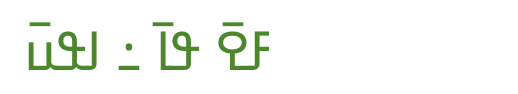ߓߐ߫ ߟߊ߫ ߸ ߊߟߎ߫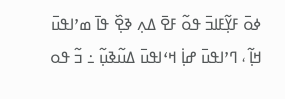ߦߋ߫ ߓߌ߲߬ߓߊߏ߫ ߟߋ߬ ߓߐ߫ ߡߍ߲ ߢߐ߲߰ ߟߊ߫ ߘߴߊߟߎ߫ ߞߊ߲߬ ، ߣߴߊߟߎ߫ ߝߊ߲߭ ߞߵߊߟߎ߫ ߡߎ߬ߢߎ߲߬ ߸ ߏ߬ ߟߋ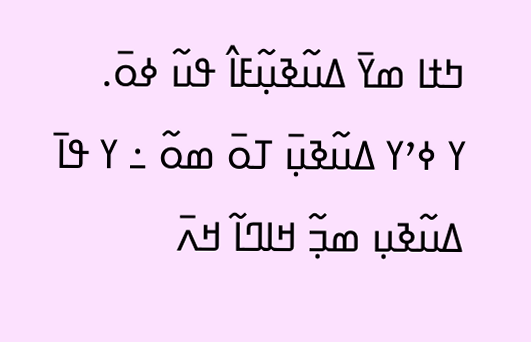ߤߙߊ ߘߌ߫ ߡߎ߬ߢߎ߲߬ߓߊ߮ ߟߎ߬ ߦߋ߫.
ߌ ߦߴߌ ߡߎ߬ߢߎ߲߫ ߠߋ߫ ߘߋ߬ ߸ ߌ ߟߊ߫ ߡߎ߬ߢߎ߲ ߘߏ߲߬ ߞߊߣߊ߬ ߞߍ߫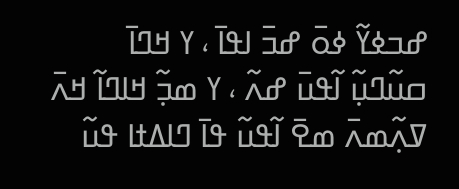ߝߏߦߌ߬ ߦߋ߫ ߝߏ߫ ߊߟߊ߫ ، ߌ ߞߣߊ߫ ߛߎ߬ߣߎ߲߬ ߊ߬ߟߎ߫ ߝߍ߬ ، ߌ ߘߏ߲߬ ߞߊߣߊ߬ ߞߍ߫ ߜߍ߲߬ߘߍ߫ ߘߐ߫ ߊ߬ߟߎ߬ ߟߊ߫ ߣߊߡߙߊ ߟߎ߬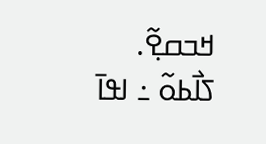ߞߏߛߐ߲߬.
ߖߊ߯ߕߋ߬ ߸ ߊߟߊ߫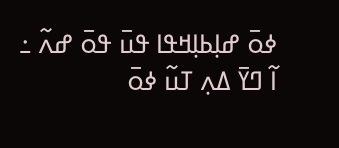ߦߋ߫ ߝߊ߲ߕߊ߲ߞߟߊ ߟߎ߫ ߟߋ߫ ߝߍ߬ ߸ ߊ߬ ߣߌ߫ ߡߍ߲ ߠߎ߬ ߦߋ߫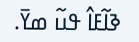ߢߊ߬ߓߊ߮ ߟߎ߬ ߘߌ߫.